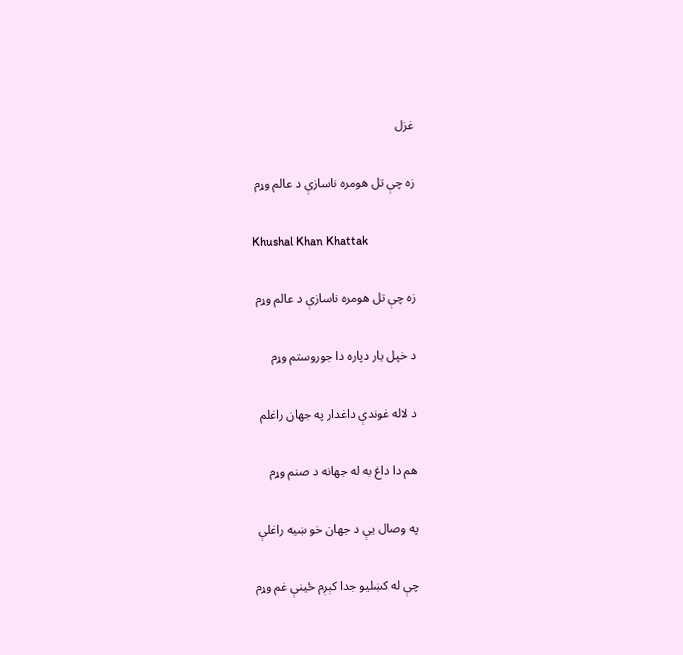غزل

زه چې تل هومره ناسازې د عالم وړم

Khushal Khan Khattak

زه چې تل هومره ناسازې د عالم وړم

د خپل يار دپاره دا جوروستم وړم

د لاله غوندې داغدار په جهان راغلم

هم دا داغ به له جهانه د صنم وړم

په وصال يې د جهان خو ښيه راغلې

چې له كښليو جدا كېږم ځينې غم وړم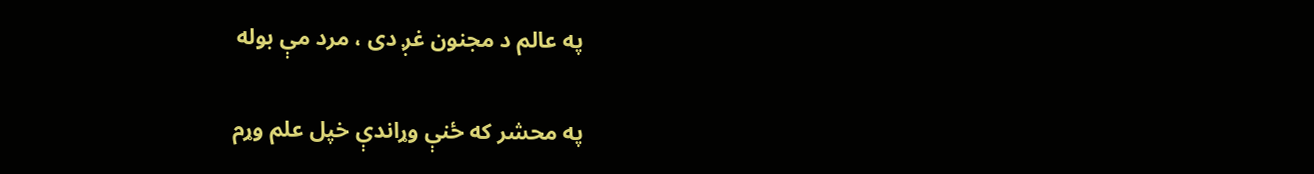په عالم د مجنون غږ دى ، مرد مې بوله

په محشر كه ځنې وړاندې خپل علم وړم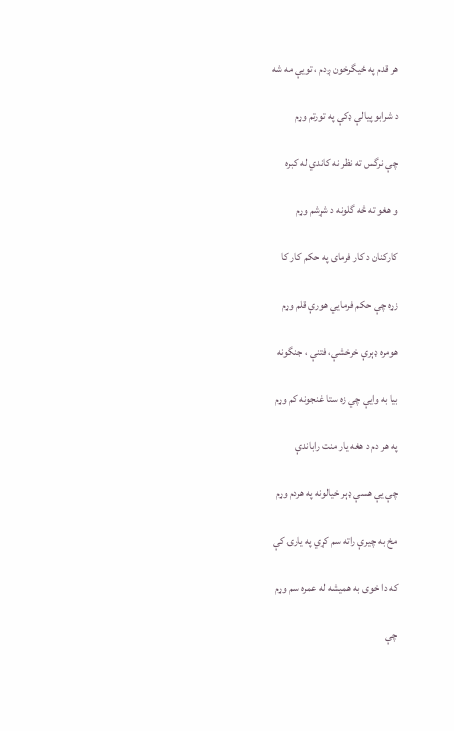هر قدم په ځيگرخون ږدم ، تويې مه شه

د شرابو پيالې ډكې په تورتم وړم

چې نرگس ته نظر نه كاندي له كبره

و هغو ته څه گلونه د شړشم وړم

كاركنان د كار فرماى په حكم كار كا

زړه چې حكم فرمايي هورې قلم وړم

هومره ډېرې خرخشې، فتنې ، جنگونه

بيا به وايې چي زه ستا غنجونه كم وړم

په هر دم د هغه يار منت راباندې

چې يې هسې ډېر خيالونه په هردم وړم

مخ به چيرې راته سم كړي په يارۍ كې

كه دا خوى به هميشه له عمره سم وړم

چې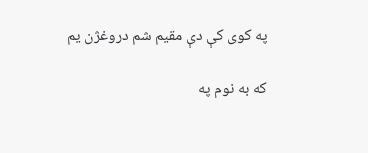په كوى كې دې مقيم شم دروغژن يم

كه به نوم په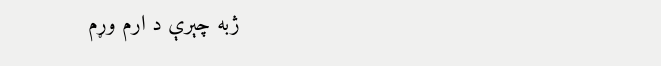ژبه چېرې د ارم وړم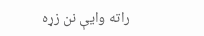راته وايې نن زړه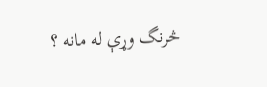څرنگ وړې له مانه ؟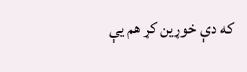كه دې خوړين كړ هم يې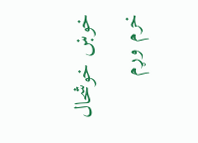خوښ خوشحال خرم وړم